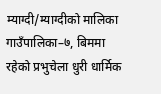म्याग्दी/म्याग्दीको मालिका गाउँपालिका–७, बिममा रहेको प्रभुचेला धुरी धार्मिक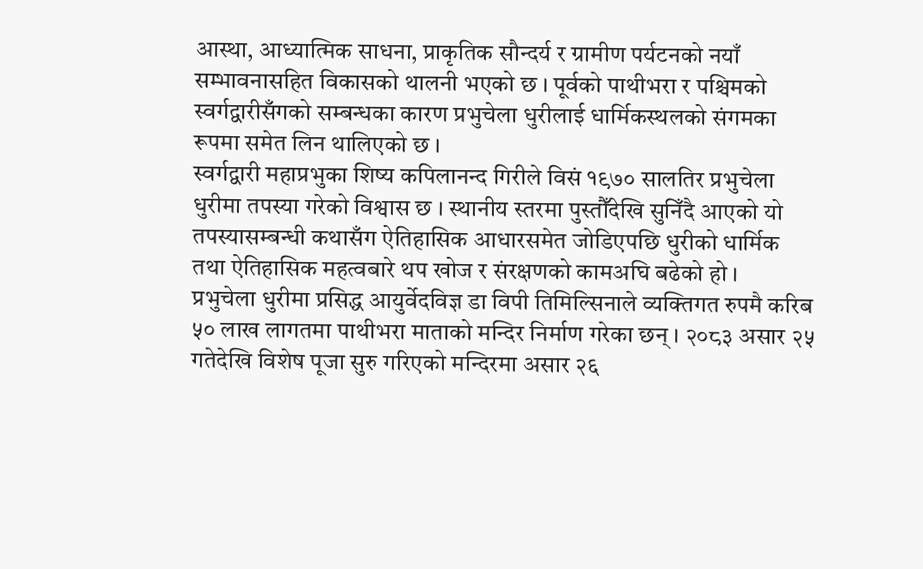आस्था, आध्यात्मिक साधना, प्राकृतिक सौन्दर्य र ग्रामीण पर्यटनको नयाँ सम्भावनासहित विकासको थालनी भएको छ । पूर्वको पाथीभरा र पश्चिमको स्वर्गद्वारीसँगको सम्बन्धका कारण प्रभुचेला धुरीलाई धार्मिकस्थलको संगमका रूपमा समेत लिन थालिएको छ ।
स्वर्गद्वारी महाप्रभुका शिष्य कपिलानन्द गिरीले विसं १९७० सालतिर प्रभुचेला धुरीमा तपस्या गरेको विश्वास छ । स्थानीय स्तरमा पुस्तौँदेखि सुनिँदै आएको यो तपस्यासम्बन्धी कथासँग ऐतिहासिक आधारसमेत जोडिएपछि धुरीको धार्मिक तथा ऐतिहासिक महत्वबारे थप खोज र संरक्षणको कामअघि बढेको हो ।
प्रभुचेला धुरीमा प्रसिद्ध आयुर्वेदविज्ञ डा विपी तिमिल्सिनाले व्यक्तिगत रुपमै करिब ५० लाख लागतमा पाथीभरा माताको मन्दिर निर्माण गरेका छन् । २०८३ असार २५ गतेदेखि विशेष पूजा सुरु गरिएको मन्दिरमा असार २६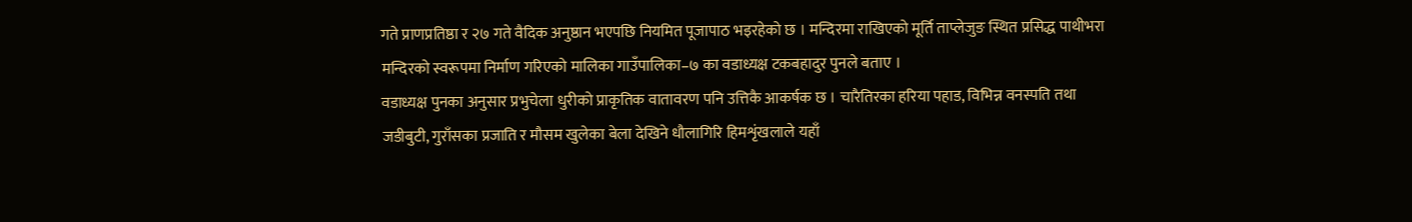गते प्राणप्रतिष्ठा र २७ गते वैदिक अनुष्ठान भएपछि नियमित पूजापाठ भइरहेको छ । मन्दिरमा राखिएको मूर्ति ताप्लेजुङ स्थित प्रसिद्ध पाथीभरा मन्दिरको स्वरूपमा निर्माण गरिएको मालिका गाउँपालिका–७ का वडाध्यक्ष टकबहादुर पुनले बताए ।
वडाध्यक्ष पुनका अनुसार प्रभुचेला धुरीको प्राकृतिक वातावरण पनि उत्तिकै आकर्षक छ । चारैतिरका हरिया पहाड, विभिन्न वनस्पति तथा जडीबुटी, गुराँसका प्रजाति र मौसम खुलेका बेला देखिने धौलागिरि हिमशृंखलाले यहाँ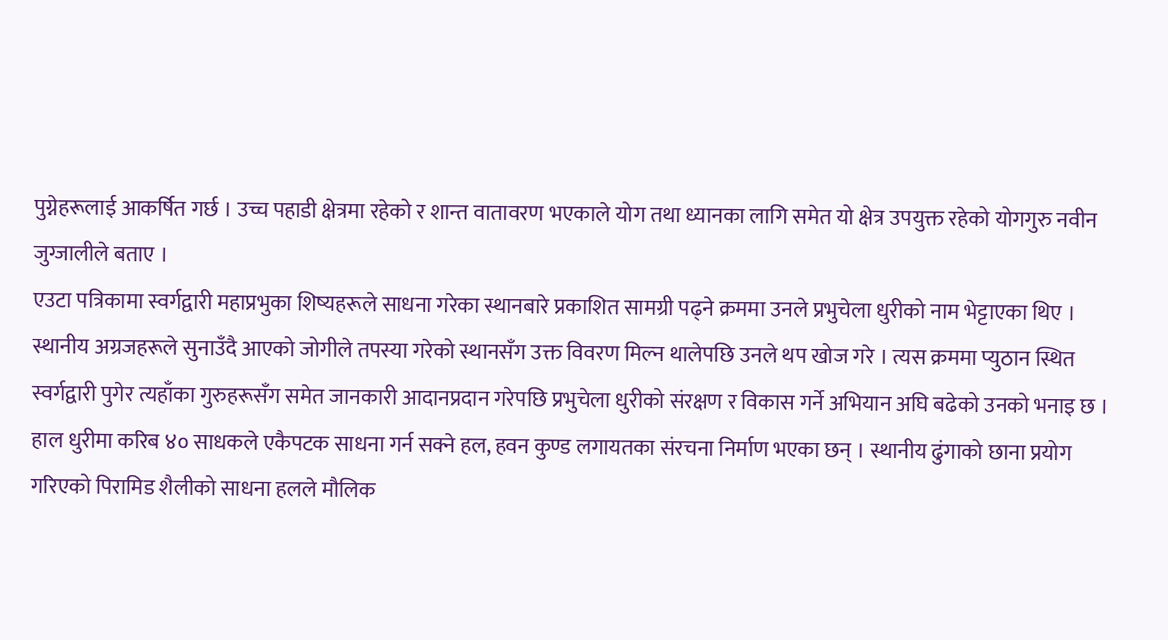पुग्नेहरूलाई आकर्षित गर्छ । उच्च पहाडी क्षेत्रमा रहेको र शान्त वातावरण भएकाले योग तथा ध्यानका लागि समेत यो क्षेत्र उपयुक्त रहेको योगगुरु नवीन जुग्जालीले बताए ।
एउटा पत्रिकामा स्वर्गद्वारी महाप्रभुका शिष्यहरूले साधना गरेका स्थानबारे प्रकाशित सामग्री पढ्ने क्रममा उनले प्रभुचेला धुरीको नाम भेट्टाएका थिए । स्थानीय अग्रजहरूले सुनाउँदै आएको जोगीले तपस्या गरेको स्थानसँग उक्त विवरण मिल्न थालेपछि उनले थप खोज गरे । त्यस क्रममा प्युठान स्थित स्वर्गद्वारी पुगेर त्यहाँका गुरुहरूसँग समेत जानकारी आदानप्रदान गरेपछि प्रभुचेला धुरीको संरक्षण र विकास गर्ने अभियान अघि बढेको उनको भनाइ छ ।
हाल धुरीमा करिब ४० साधकले एकैपटक साधना गर्न सक्ने हल, हवन कुण्ड लगायतका संरचना निर्माण भएका छन् । स्थानीय ढुंगाको छाना प्रयोग गरिएको पिरामिड शैलीको साधना हलले मौलिक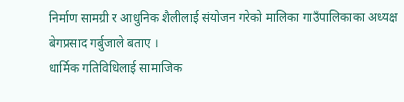निर्माण सामग्री र आधुनिक शैलीलाई संयोजन गरेको मालिका गाउँपालिकाका अध्यक्ष बेगप्रसाद गर्बुजाले बताए ।
धार्मिक गतिविधिलाई सामाजिक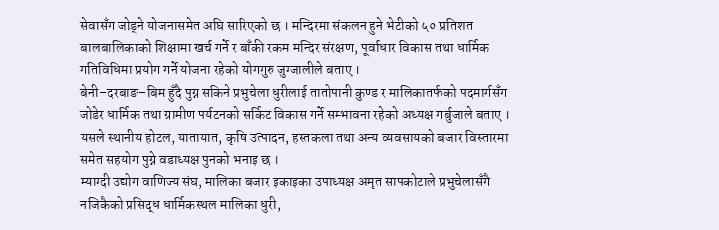सेवासँग जोड्ने योजनासमेत अघि सारिएको छ । मन्दिरमा संकलन हुने भेटीको ५० प्रतिशत बालबालिकाको शिक्षामा खर्च गर्ने र बाँकी रकम मन्दिर संरक्षण, पूर्वाधार विकास तथा धार्मिक गतिविधिमा प्रयोग गर्ने योजना रहेको योगगुरु जुग्जालीले बताए ।
बेनी–दरबाङ–बिम हुँदै पुग्न सकिने प्रभुचेला धुरीलाई तातोपानी कुण्ड र मालिकातर्फको पदमार्गसँग जोडेर धार्मिक तथा ग्रामीण पर्यटनको सर्किट विकास गर्ने सम्भावना रहेको अध्यक्ष गर्बुजाले बताए । यसले स्थानीय होटल, यातायात, कृषि उत्पादन, हस्तकला तथा अन्य व्यवसायको बजार विस्तारमा समेत सहयोग पुग्ने वडाध्यक्ष पुनको भनाइ छ ।
म्याग्दी उद्योग वाणिज्य संघ, मालिका बजार इकाइका उपाध्यक्ष अमृत सापकोटाले प्रभुचेलासँगै नजिकैको प्रसिद्ध धार्मिकस्थल मालिका धुरी,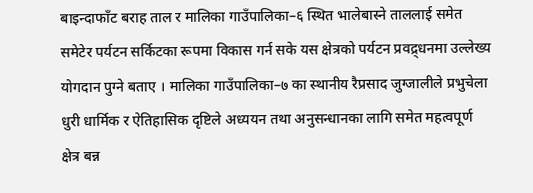बाइन्दाफाँट बराह ताल र मालिका गाउँपालिका–६ स्थित भालेबास्ने ताललाई समेत समेटेर पर्यटन सर्किटका रूपमा विकास गर्न सके यस क्षेत्रको पर्यटन प्रवद्र्धनमा उल्लेख्य योगदान पुग्ने बताए । मालिका गाउँपालिका–७ का स्थानीय रैप्रसाद जुग्जालीले प्रभुचेला धुरी धार्मिक र ऐतिहासिक दृष्टिले अध्ययन तथा अनुसन्धानका लागि समेत महत्वपूर्ण क्षेत्र बन्न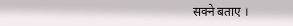सक्ने बताए ।